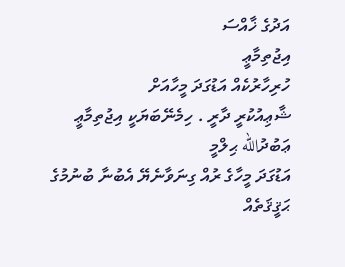އަދުގެ ޚާއްސަ
އިޖުތިމާޢީ
ހުރިހާރުކެއް އަޑުގަދަ މީހާއަށް
ޝާޢިއުކުރީ ދާރީ . ހިމެނޭބަޔަކީ އިޖުތިމާޢީ
ޢަބުދުالله ޙިލްމީ
އަޑުގަދަ މީހާގެ ރުއް ގިނަވާނެޔޭ އެބުނާ ބުނުމުގެ ޙަޤީޤަތެއް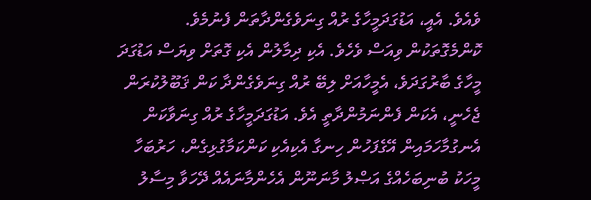ވެއެވެ. އެއީ، އަޑުގަދަމީހާގެ ރުއް ގިނަވެގެންދާތަން ފެނުމެވެ. ކޮންމެގޮތަކުން ވިއަސް ވެހެވެ. އެކި ދިމާލުން އެކި ގޮތަށް ވިޔަސް އަޑުގަދަ މީހާގެ ބާރުގަދަވެ، އެމީހާއަށް ލިބޭ ރުއް ގިނަވެގެންދާ ކަން ޤަބޫލުކުރަން ޖެހެނީ، އެކަން ފެންނަމުންދާތީ އެވެ. އަޑުގަދަމީހާގެ ރުއް ގިނަވާކަން އެނގުމާހަމައިން އޭގެފަހުން ހިނގާ އެކިއެކި ކަންކަމާގުޅިގެން، ހަރުބަހާ މީހަކު ބުނިބަހެއްގެ އަޞްލު މާނަނޫން އެހެންމާނައެއް ދޭހަވާ މިސާލު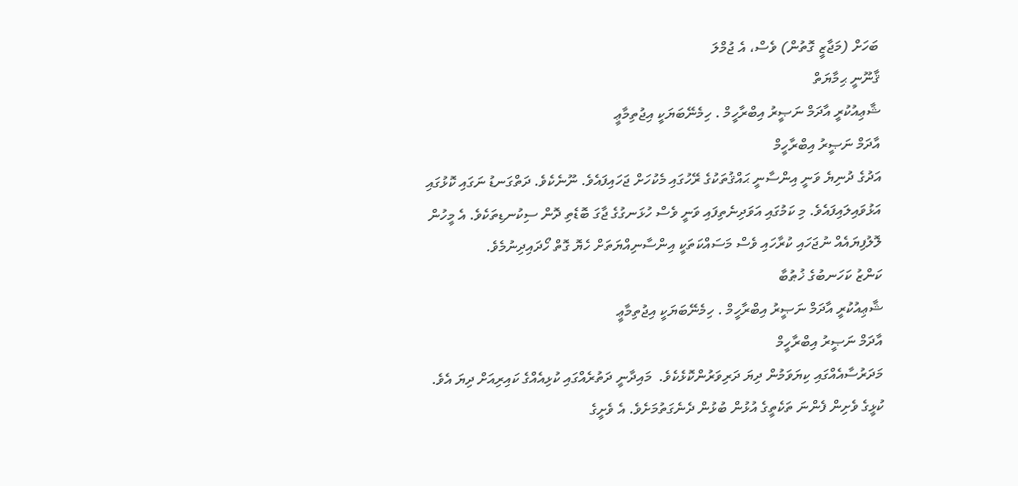ބަހަށް (މަޖާޒީ ގޮތުން) ވެސް، އެ ޖުމްލަ
ޤާނޫނީ ޙިމާޔަތް
ޝާޢިއުކުރީ އާދަމް ނަޞީރު އިބްރާހީމް . ހިމެނޭބަޔަކީ އިޖުތިމާޢީ
އާދަމް ނަޞީރު އިބްރާހީމް
އަދުގެ ދުނިޔެ ވަނީ އިންސާނީ ޙައްޤުތަކުގެ ރޭހުގައި މެކުހަށް ޖަހައިފައެވެ. ނޫނެކެވެ. ދަތްގަނޑު ނަގައި ކޮޅުގައި އަޅުވައިލައިފައެވެ. މި ކަމުގައި އަވަދިނެތިފައި ވަނީ ވެސް ހުޅަނގުގެ ޖާގަ ބޮޑެތި ދޮން ސިކުނޑިތަކެވެ. އެ މީހުން ލޮލުފިޔައެއް ނުޖަހައި ކުރާހައި ވެސް މަސައްކަތަކީ އިންސާނިއްޔަތަށް ހެޔޮ ގޮތް ހޯދައިދިނުމެވެ.
ކަންޒު ކަހަނބުގެ ޚުޠުބާ
ޝާޢިއުކުރީ އާދަމް ނަޞީރު އިބްރާހީމް . ހިމެނޭބަޔަކީ އިޖުތިމާޢީ
އާދަމް ނަޞީރު އިބްރާހީމް
މަދަރުސާއެއްގައި ކިޔަވަމުން ދިޔަ ދަރިވަރުންކޮޅެކެވެ.  މައިދާނީ ދަތުރެއްގައި ކުޅިއެއްގެ ކައިރިއަށް ދިޔަ އެވެ. ކުޅީގެ ވެށިން ފެންނަ ތަކެތީގެ އުޅުން ބުޅުން ދެނެގަތުމަށެވެ. އެ ވެށީގެ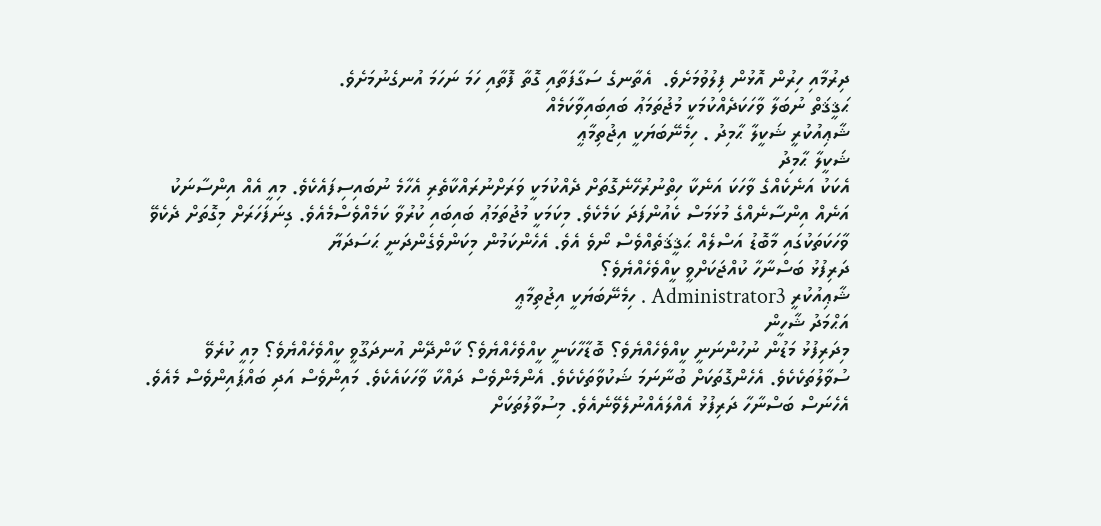ދިރުމާއި ހިރުން އޮޅުން ފިލުވުމަށެވެ.  އެތާނގެ ސަގާފަތާއި ގޮތާ ފޮތާއި ހަމަ ނަހަމަ އުނގެނުމަށެވެ.
ޙަޤީޤަތް ނުބަލާ ވާހަކަދެއްކުމަކީ މުޖުތަމަޢު ބައިބައިވާކަމެއް
ޝާޢިއުކުރީ ޝަކީލާ ޙާމިދު . ހިމެނޭބަޔަކީ އިޖުތިމާޢީ
ޝަކީލާ ޙާމިދު
އެކަކު އަނެކެއްގެ ވާހަކަ އަނެކާ ހިތްނުރުހޭނެގޮތަށް ދެއްކުމަކީ ވަރަށްނުރައްކާތެރި އެހާމެ ނުބައިސިފައެކެވެ. މިއީ އެއް އިންސާނަކު އަނެއް އިންސާނެއްގެ މުޅަމަސް ކެއުންފަދަ ކަމެކެވެ. މިކަމަކީ މުޖުތަމަޢު ބައިބައި ކުރުވާ ކަމެއްވެސްމެއެވެ. ގިނަފަހަރަށް މިގޮތަށް ދެކެވޭ ވާހަކަތަކުގައި މާބޮޑު އަސްލެއް ޙަޤީޤަތެއްވެސް ނޯވެ އެވެ. އެހެންކަމުން މިކަންވެގެންދަނީ ޙަސަދަޔާ
ދަރިފުޅު ބަސްނާހާ ކުއްޖަކަށްވީ ކީއްވެހެއްޔެވެ؟
ޝާޢިއުކުރީ Administrator3 . ހިމެނޭބަޔަކީ އިޖުތިމާޢީ
އަޙްމަދު ޝާހީން
މިދަރިފުޅު މަޑުން ނުހުންނަނީ ކީއްވެހެއްޔެވެ؟ ބޮޑާހާކަނީ ކީއްވެހެއްޔެވެ؟ ކާންދޭން އުނދަގޫވީ ކީއްވެހެއްޔެވެ؟ މިއީ ކުރެވޭ ސުވާލުތަކެކެވެ. އެހެންގޮތަކަށް ބުނާނަމަ ޝަކުވާތަކެކެވެ. އެންމެންވެސް ދައްކާ ވާހަކައެކެވެ. މައިންވެސް އަދި ބައްޕައިންވެސް މެއެވެ. އެހެނަސް ބަސްނާހާ ދަރިފުޅު އެއްލައެއްނުލެވޭނެއެވެ. މިސުވާލުތަކަށް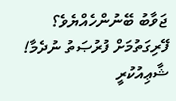ޖަވާބު ބޭނުންހެއްޔެވެ؟
ފޭރިގަތުމަށް ފުރުޞަތު ނުދެމާ!
ޝާޢިއުކުރީ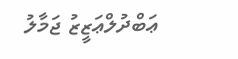ޢަބްދުލްޢަޒީޒު ޖަމާލު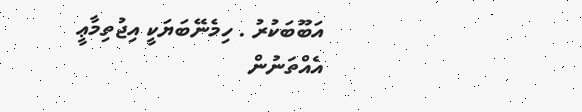އަބޫބަކުރު . ހިމެނޭބަޔަކީ އިޖުތިމާޢީ
އެއްތަނުން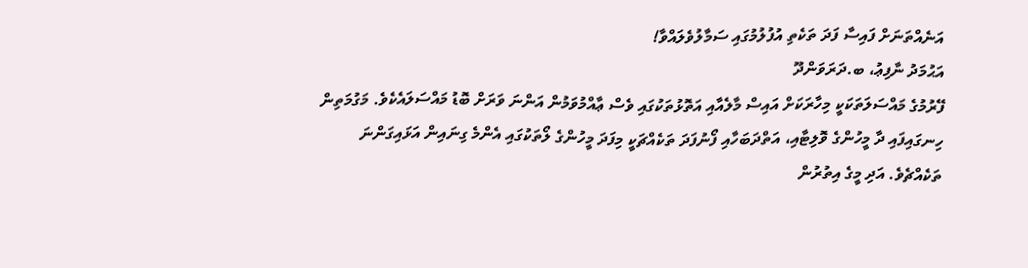އަނެއްތަނަށް ފައިސާ ފަދަ ތަކެތި އުފުލުމުގައި ސަމާލުވެލައްވާ!
އަޙުމަދު ނާފިޢު، ބ.ދަރަވަންދޫ
ފޭރުމުގެ މައްސަލަތަކަކީ މިހާރަކަށް އައިސް މާލެއާއި އަތޮޅުތަކުގައި ވެސް ޢާއްމުވަމުން އަންނަ ވަރަށް ބޮޑު މައްސަލައެކެވެ. މަގުމަތިން ހިނގައިފައި ދާ މީހުންގެ ވޮލިޓާއި، އަތްދަބަހާއި ފޯނުފަދަ ތަކެއްޗަކީ މިފަދަ މީހުންގެ ލޯތަކުގައި އެންމެ ގިނައިން އަޅައިގަންނަ ތަކެއްޗެވެ. އަދި މީގެ އިތުރުން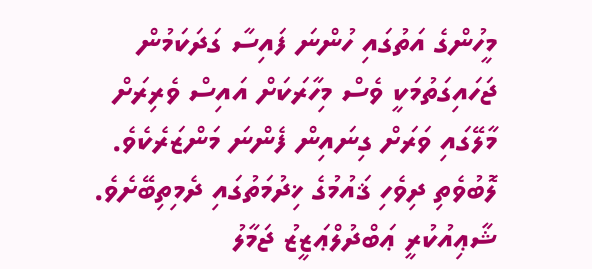މީހުންގެ އަތުގައި ހުންނަ ފައިސާ ގަދަކަމުން ޖަހައިގަތުމަކީ ވެސް މިހާރަކަށް އައިސް ވެރިރަށް މާލޭގައި ވަރަށް ގިނައިން ފެންނަ މަންޒަރެކެވެ.
ލޮބުވެތި ދިވެހި ޤައުމުގެ ޚިދުމަތުގައި ދެމިތިބޭށެވެ.
ޝާޢިއުކުރީ ޢަބްދުލްޢަޒީޒު ޖަމާލު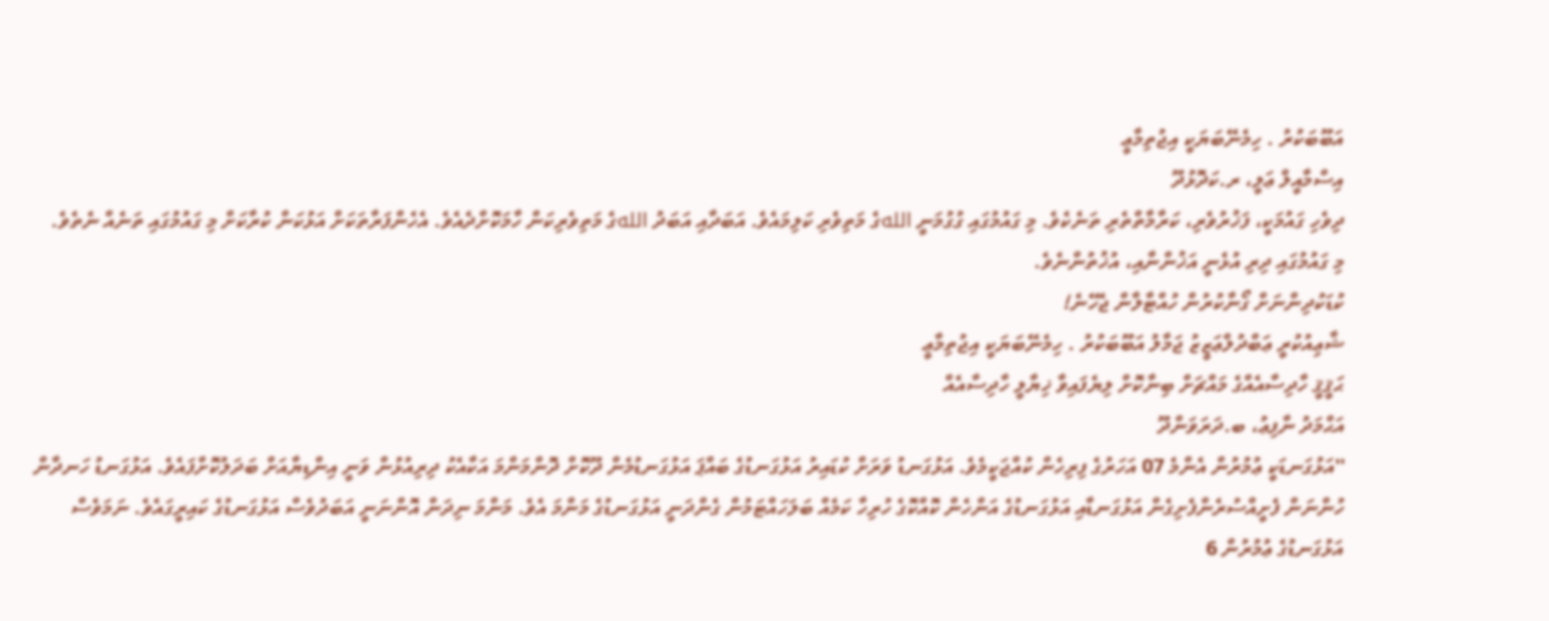އަބޫބަކުރު . ހިމެނޭބަޔަކީ އިޖުތިމާޢީ
އިސްމާއީލް ޢަލީ، ރ.ކަދޮޅުދޫ
ދިވެހި ގައުމަކީ، ފަޚުރުވެރި، ކަރާމާތްތެރި ތަނެކެވެ. މި ގައުމުގައި ގުގުމަނީ اللهގެ މަތިވެރި ކަލިމައެވެ. އަބަދާއި އަބަދު اللهގެ މަތިވެރިކަން ހާމަކޮށްދެއެވެ. އެހެންފަރާތަކަށް އަޅުކަން ކުރާކަށް މި ގައުމުގައި ތަނެއް ނެތެވެ.
މި ގައުމުގައި ދިރި އުޅެނީ އަޚުންނާއި، އުޚުތުންނެވެ.
ކުޑަކުދިންނަށް ގޯނާކުރުން ހުއްޓާލާން ޖެހޭނެ!
ޝާޢިއުކުރީ ޢަބްދުލްޢަޒީޒު ޖަމާލު އަބޫބަކުރު . ހިމެނޭބަޔަކީ އިޖުތިމާޢީ
ޙަޤީޤީ ހާދިސާއެއްގެ މައްޗަށް ބިނާކޮށް ލިޔެފައިވާ ޚިޔާލީ ހާދިސާއެއް
އަޙްމަދު ނާފިޢު، ބ.ދަރަވަންދޫ
''އަޅުގަނޑަކީ ޢުމުރުން އެންމެ 07 އަހަރުގެ ފިރިހެން ކުއްޖަކީމެވެ. އަޅުގަނޑު ވަރަށް ކުޑައިރު އަޅުގަނޑުގެ ބައްޕަ އަޅުގަނޑުމެން ދޫކޮށް ދޮންމަންމަ އަކާއެކު ދިރިއުޅުން ވަނީ އިންޑިޔާއަށް ބަދަލުކޮށްފައެވެ. އަޅުގަނޑު ހަނދާން ހުންނަން ފެށީއްސުރެންފެށިގެން އަޅުގަނޑާއި އަޅުގަނޑުގެ އަންހެން ކޮއްކޮގެ ހުރިހާ ކަމެއް ބަލަހައްޓަމުން ގެންދަނީ އަޅުގަނޑުގެ މަންމަ އެވެ. މަންމަ ނިދަން އޮންނަނީ އަބަދުވެސް އަޅުގަނޑުގެ ކައިރީގައެވެ. ނަމަވެސް އަޅުގަނޑުގެ ޢުމުރުން 6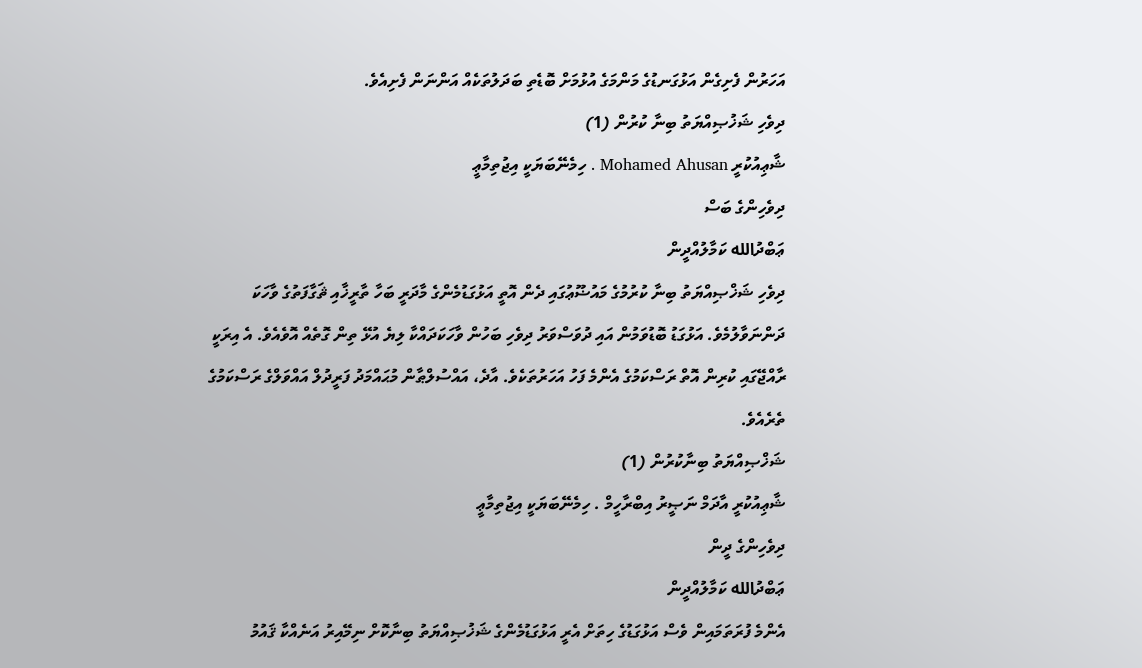އަހަރުން ފެށިގެން އަޅުގަނޑުގެ މަންމަގެ އުޅުމަށް ބޮޑެތި ބަދަލުތަކެއް އަންނަން ފެށިއެވެ.
ދިވެހި ޝަޚުޞިއްޔަތު ބިނާ ކުރުން (1)
ޝާޢިއުކުރީ Mohamed Ahusan . ހިމެނޭބަޔަކީ އިޖުތިމާޢީ
ދިވެހިންގެ ބަސް
ޢަބްދުالله ކަމާލުއްދީން
ދިވެހި ޝަޚްޞިއްޔަތު ބިނާ ކުރުމުގެ މައުޟޫޢުގައި ދެން އޮތީ އަޅުގަޑުމެންގެ މާދަރީ ބަހާ ތާރީޚާއި ޘަގާފަތުގެ ވާހަކަ ދަންނަވާލުމެވެ. އަޅުގަޑު ބޮޑުވަމުން އައި ދުވަސްވަރު ދިވެހި ބަހުން ވާހަކަދައްކާ ލިޔެ އުޅޭ ތިން ގޮތެއް އޮވެއެވެ. އެ އިރަކީ ރާއްޖޭގައި ކުރިން އޮތް ރަސްކަމުގެ އެންމެ ފަހު އަހަރުތަކެވެ. އާދެ، އައްސުލްޠާން މުޙައްމަދު ފަރީދުލް އައްވަލްގެ ރަސްކަމުގެ ތެރެއެވެ.
ޝަޚްޞިއްޔަތު ބިނާކުރުން (1)
ޝާޢިއުކުރީ އާދަމް ނަޞީރު އިބްރާހީމް . ހިމެނޭބަޔަކީ އިޖުތިމާޢީ
ދިވެހިންގެ ދީން
ޢަބްދުالله ކަމާލުއްދީން
އެންމެ ފުރަތަމައިން ވެސް އަޅުގަޑުގެ ހިތަށް އެރީ އަޅުގަޑުމެންގެ ޝަޚުޞިއްޔަތު ބިނާކޮށް ނިމޭއިރު އަނެއްކާ ޤައުމު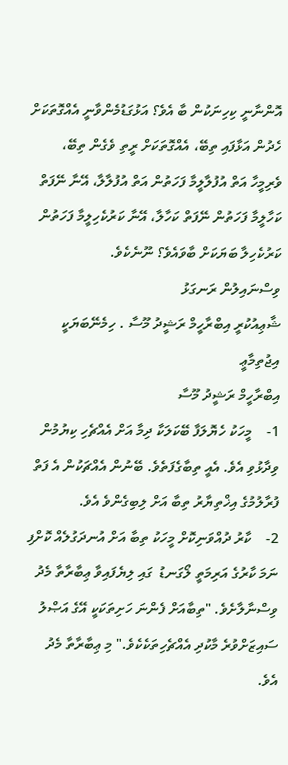އޮންނާނީ ކިހިނަކުން ބާ އެވެ؟ އަޅުގަޑުމެންވާނީ އެއްގޮތަކަށް ހެދުން އަޅާފައި ތިބޭ، އެއްގޮތަކަށް ރީތި ވެގެން ތިބޭ، ވެރިމީހާ އަތް އުފުލާލީމާ ފަހަތުން އަތް އުފުލާލާ، އޭނާ ނޭފަތް ކަހާލީމާ ފަހަތުން ނޭފަތް ކަހާލާ، އޭނާ ކަރުކެހިލީމާ ފަހަތުން ކަރުކެހިލާ ބަޔަކަށް ބާވައެވެ؟ ނޫނެކެވެ.
ވިސްނައިލުން ރަނގަޅު
ޝާޢިއުކުރީ އިބްރާހީމް ރަޝީދު މޫސާ . ހިމެނޭބަޔަކީ އިޖުތިމާޢީ
އިބްރާހީމް ރަޝީދު މޫސާ
1-    މީހަކު ހެޔޮލަފާ ބޭކަލަކާ ދިމާ އަށް އެއްޗެހި ކިޔުމުން ވިދާޅުވި އެވެ. އެއީ ތިބާގެފަތެވެ. ބޭނުން އެއްޗަކުން އެ ފަތް ފުރާލުމުގެ އިޚްތިޔާރު ތިބާ އަށް ލިބިގެންވެ އެވެ.
2-    ކާރު ދުއްވަނިކޮށް މީހަކު ތިބާ އަށް އުނދަގުލެއް ކޮށްފި ނަމަ ކާރުގެ އަރިމަތީ ލޯގަނޑު  ގައި ލިޔެފައިވާ ޢިބާރާތާ މެދު ވިސްނާލާށެވެ. "ތިބާއަށް ފެންނަ ހަށިތަކަކީ އޭގެ އަޞްލު ސައިޒަށްވުރެ މާކުދި އެއްޗެހިތަކެކެވެ." މި ޢިބާރާތާ މެދު އެވެ.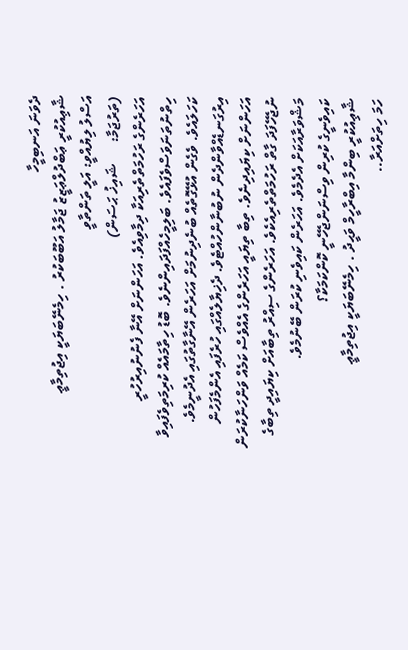ދެވަނަ އަނބިމީހާ
ޝާޢިއުކުރީ ޢަބްދުލްޢަޒީޒު ޖަމާލު އަބޫބަކުރު . ހިމެނޭބަޔަކީ އިޖުތިމާޢީ
އަސްލު ލިޔުއްވީ: އަލީ ތަންތާވީ
(ތަރުޖަމާ:      ޝައިޚު ޙަސަން)
އަހަރެންގެ ރަހުމަތްތެރިއަކާ ދިމާވިއެވެ. އަހަންނަށް އޭނާ ފެނުނުއިރުހުރީ ހިތްނުތަނަވަސްވެފައެވެ. ބަލިމީހެއްފަދައިންނެވެ. ބޮޑު ހިތާމައެއް ކުރިމަތިވެފައިވާ ކަހަލައެވެ. ވެގެން އުޅޭގޮތެއް ބުނެދިނުމަށް އަހަރެން އޭނާގާތުގައި އެދުނީމެވެ. އިރުގަނޑެއްވާންދެން ނުބުނާންހުއްޓެވެ. ދެޚިޔާލެއްގައި ހުރެފައި އެންމެފަހުން އަހަންނަށް ކިޔައިދިނެވެ. ތިބާ ތިޔައީ އަހަރެންގެ އެއްވެސް ކަމެއް ވަންހަނާކުރަން ނުޖެހޭފަދަ ގާތް ރަހުމަތްތެރިއެކެވެ. އަހަރެންގެ ސިއްރު ތިބާއަށް ކިޔައިދީ ތިބާގެ މަޝްވަރާއަކަށް އެދެމެވެ. އަހަރެން ކައިވެނި ކުރަން ބޭނުމެވެ.
ކައިވެނީގެ ކުރިން ވިސްނަންޖެހޭނީ ކޮންކަމަކާ؟
ޝާޢިއުކުރީ ބިންމާ އިބްރާހީމް ވަޙީދު . ހިމެނޭބަޔަކީ އިޖުތިމާޢީ
ހަމަ ހިތަށްއަރާ..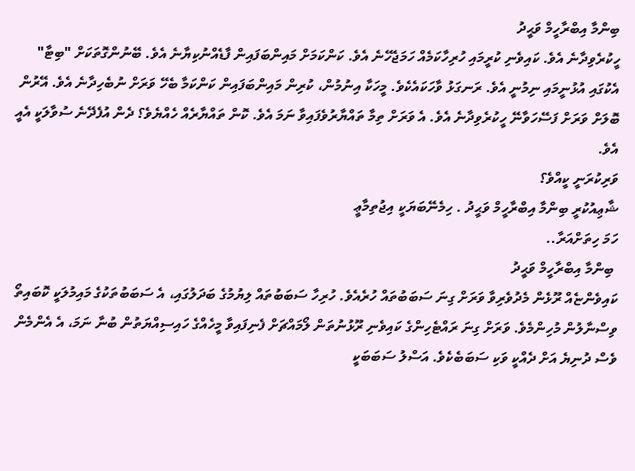ބިންމާ އިބްރާހީމް ވަޙީދު
ހީކުރެވިދާނެ އެވެ. ކައިވެނި ކުރީމައި ހުރިހާކަމެއް ހަމަޖެހޭނެ އެވެ. ކަންކަމަށް މައިންބަފައިން ފާޑެއްނުކިޔާނެ އެވެ. ބޭނުންގޮތަކަށް "ބިޓާ" އެކުގައި އުޅުނީމައި ނިމުނީ އެވެ. ރަނގަޅު ވާހަކައެކެވެ. މީހަކާ އިނުމުން، ކުރިން މައިންބަފައިން ކަންކަމާ ބެހޭ ވަރަށް ނުބެހިދާނެ އެވެ. އޭރުން ބޮލަށް ވަރަށް ފަސޭހަވާނޭ ހީކުރެވިދާނެ އެވެ. އެ ވަރަށް ތިމާ ތައްޔާރުވެފައިވާ ނަމަ އެވެ. ކޮން ތައްޔާރެއް ހެއްޔެވެ؟ ދެން އުފެދޭނެ ސުވާލަކީ އެއީ އެވެ.
ވަރިކުރަނީ ކީއްވެ؟
ޝާޢިއުކުރީ ބިންމާ އިބްރާހީމް ވަޙީދު . ހިމެނޭބަޔަކީ އިޖުތިމާޢީ
ހަމަ ހިތަށްއަރާ..
 ބިންމާ އިބްރާހީމް ވަޙީދު
ކައިވެންޏެއް ރޫޅެން މެދުވެރިވާ ވަރަށް ގިނަ ސަބަބުތައް ހުރެއެވެ. ހުރިހާ ސަބަބުތައް ލިޔުމުގެ ބަދަލުގައި، އެ ސަބަބުތަކުގެ މައިމުލަކީ ކޮބައިތޯ ވިސްނާލުން މުހިންމެވެ. ވަރަށް ގިނަ ރައްޓެހިންގެ ކައިވެނި ރޫޅުނުތަން ލޯމައްޗަށް ފެނިފައިވާ މީހެއްގެ ހައިސިއްޔަތުން ބުނާ ނަމަ، އެ އެންމެން ވެސް ދުނިޔެ އަށް ދެއްކީ ވަކި ސަބަބެކެވެ. އަސްލު ސަބަބަކީ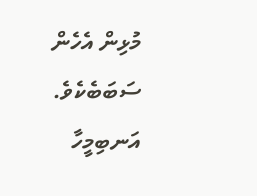މުޅިން އެހެން ސަބަބެކެވެ. އަނބިމީހާ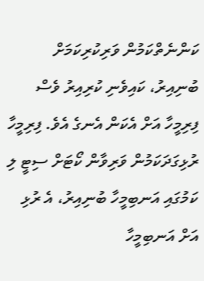ކަންނެތްކަމުން ވަރިކުރިކަމަށް ބުނިއިރު، ކައިވެނި ކުރިއިރު ވެސް ފިރިމީހާ އަށް އެކަން އެނގެ އެވެ. ފިރިމީހާ ރުޅިގަދަކަމުން ވަރިވާން ކޯޓަށް ސިޓީ ލި ކަމުގައި އަނބިމީހާ ބުނިއިރު، އެ ރުޅި އަށް އަނބިމީހާ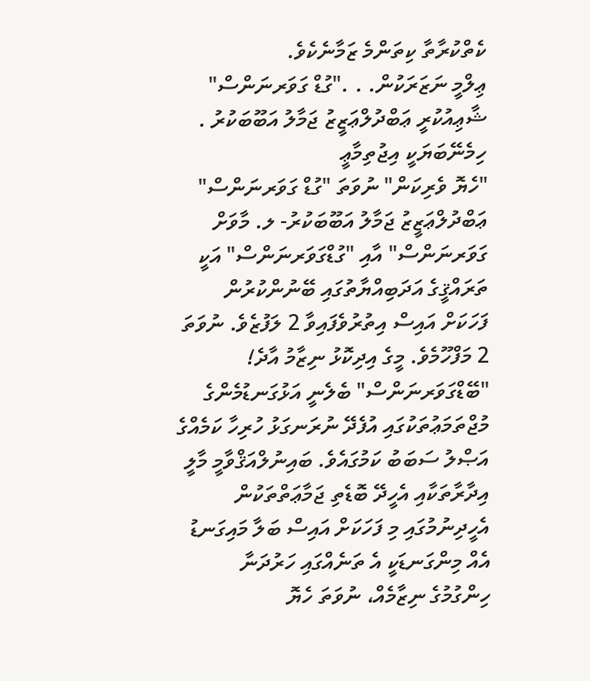ކެތްކުރާތާ ކިތަންމެ ޒަމާނެކެވެ.
ޢިލްމީ ނަޒަރަކުން. . ."ގުޑް ގަވަރނަންސް"
ޝާޢިއުކުރީ ޢަބްދުލްޢަޒީޒު ޖަމާލު އަބޫބަކުރު . ހިމެނޭބަޔަކީ އިޖުތިމާޢީ
"ހެޔޮ ވެރިކަން" ނުވަތަ "ގުޑް ގަވަރނަންސް"
ޢަބްދުލްޢަޒީޒު ޖަމާލު އަބޫބަކުރު- ލ. މާވަށް
ގަވަރނަންސް" އާއި "ގުޑްގަވަރނަންސް" އަކީ ތަރައްޤީގެ އަދަބިއްޔާތުގައި ބޭނުންކުރުން ފަހަކަށް އައިސް އިތުރުވެފައިވާ 2 ލަފުޒެވެ. ނުވަތަ 2 މަފްހޫމެވެ. މީގެ އިދިކޮޅު ނިޒާމު އާދެ! "ބޭޑްގަވަރނަންސް" ބެލެނީ އަޅުގަނޑުމެންގެ މުޖްތަމަޢުތަކުގައި އުފެދޭ ނުރަނގަޅު ހުރިހާ ކަމެއްގެ އަޞްލު ސަބަބު ކަމުގައެވެ. ބައިނުލްއަޤްވާމީ މާލީ އިދާރާތަކާއި އެހީދޭ ބޮޑެތި ޖަމާޢަތްތަކުން އެހީދިނުމުގައި މި ފަހަކަށް އައިސް ބަލާ މައިގަނޑު އެއް މިންގަނޑަކީ އެ ތަނެއްގައި ހަރުދަނާ ހިންގުމުގެ ނިޒާމެއް، ނުވަތަ ހެޔޮ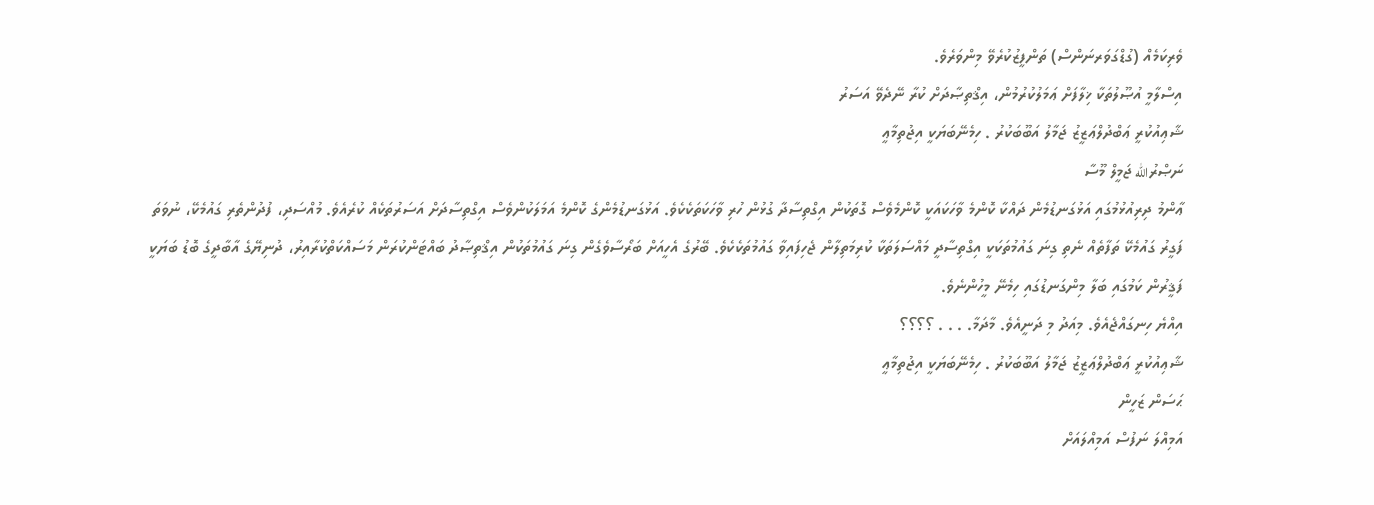ވެރިކަމެއް (ގުޑްގަވަރނަންސް) ތަންފީޒުކުރެވޭ މިންވަރެވެ.
އިސްލާމީ އުޞޫލުތަކާ ޚިލާފަށް ޢަމަލުކުރުމުން، އިޤްތިޞާދަށް ކުރާ ނޭދެވޭ އަސަރު
ޝާޢިއުކުރީ ޢަބްދުލްޢަޒީޒު ޖަމާލު އަބޫބަކުރު . ހިމެނޭބަޔަކީ އިޖުތިމާޢީ
ނަޞްރުالله ޖަމީލް މޫސާ
ޢާންމު ދިރިއުޅުމުގައި އަޅުގަނޑުމެން ދައްކާ ކޮންމެ ވާހަކައަކީ ކޮންމެވެސް ގޮތަކުން އިގްތިސާދާ ގުޅުން ހުރި ވާހަކަތަކެކެވެ. އަޅުގަނޑުމެންގެ ކޮންމެ އަމަލަކުންވެސް އިގްތިސާދަށް އަސަރުތަކެއް ކުރެއެވެ. މުއްސަދި، ފުދުންތެރި ގައުމެކޭ، ނުވަތަ ފަގީރު ގައުމެކޭ ތަފާތެއް ނެތި ގިނަ ގައުމުތަކަކީ އިގްތިސާދީ މައްސަލަތަކާ ކުރިމަތިލާން ޖެހިފައިވާ ގައުމުތަކެކެވެ. ބޭރުގެ އެހީއަށް ބަރޯސާވެގެން ގިނަ ގައުމުތަކުން އިޤްތިޞާދު ބައްޓަންކުރަން މަސައްކަތްކުރާއިރު، ދުނިޔޭގެ އާބާދީގެ ބޮޑު ބަޔަކީ ފަޤީރުން ކަމުގައި ބަލާ މިންގަނޑުގައި ހިމެނޭ މީހުންނެވެ.
އިއްޔެ ހިނގައްޖެއެވެ. މިއަދު މި ދަނީއެވެ. މާދަމާ. . . . ؟؟؟؟
ޝާޢިއުކުރީ ޢަބްދުލްޢަޒީޒު ޖަމާލު އަބޫބަކުރު . ހިމެނޭބަޔަކީ އިޖުތިމާޢީ
ޙަސަން ޒަހީން
އަމިއްލަ ނަފުސް އަމިއްލައަށް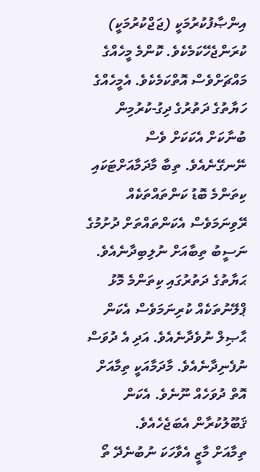އިންޞާފުކުރުމަކީ (ޖަޖްކުރުމަކީ) ކުރަންޖެހޭކަމެކެވެ. ކޮންމެ މީހެއްގެ މައްޗަށްވެސް އޮތްކަމެކެވެ. އެމީހެއްގެ ހަޔާތުގެ ދަތުރުގެ ދިގު-ކުރުމިން ބުނާކަށް އެކަކަށް ވެސް ނޭނގޭނެއެވެ. ތިބާ މާދަމާއަށްޓަކައި ކިތަންމެ ބޮޑު ކަންތައްތަކެއް ރޭވިނަމަވެސް އެކަންތައްތަށް ދުށުމުގެ ނަސީބު ތިބާއަށް ނުލިބިދާނެއެވެ. ޙަޔާތުގެ ދަތުރުގައި ކިތަންމެ މޮޅު ޕްލޭނުތަކެއް ކުރިނަމަވެސް އެކަން ޙާޞިލް ނުވެދާނެއެވެ. އަދި އެ ދުވަސް ނުފެނިދާނެއެވެ. މާދަމާއަކީ ތިމާއަށް އޮތް ދުވަހެއް ނޫނެވެ. އެކަން ޤަބޫލުކުރާން އެބަޖެހެއެވެ.
ތިމާއަށް މާޒީ އެވާހަކަ ނުބުނެދޭ ތޯ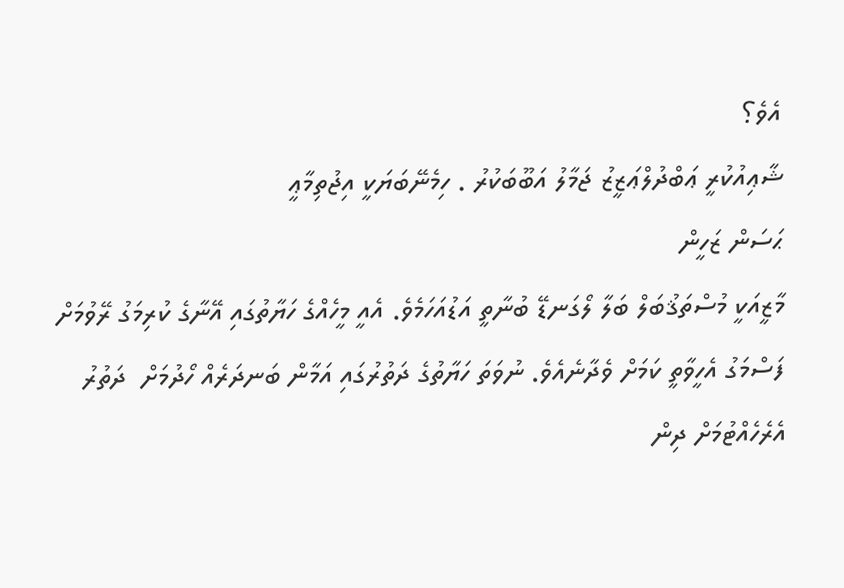އެވެ؟
ޝާޢިއުކުރީ ޢަބްދުލްޢަޒީޒު ޖަމާލު އަބޫބަކުރު . ހިމެނޭބަޔަކީ އިޖުތިމާޢީ
ޙަސަން ޒަހީން
މާޒީއަކީ މުސްތަޤުބަލް ބަލާ ލޯގަނޑޭ ބުނާތީ އަޑުއަހަމެވެ. އެއީ މީހެއްގެ ހަޔާތުގައި އޭނާގެ ކުރިމަގު ރޭވުމަށް ފަސްމަގު އެހީވާތީ ކަމަށް ވެދާނެއެވެ. ނުވަތަ ހަޔާތުގެ ދަތުރުގައި އަމާން ބަނދަރެއް ހޯދުމަށް  ދަތުރު އެރެހެއްޓުމަށް ދިން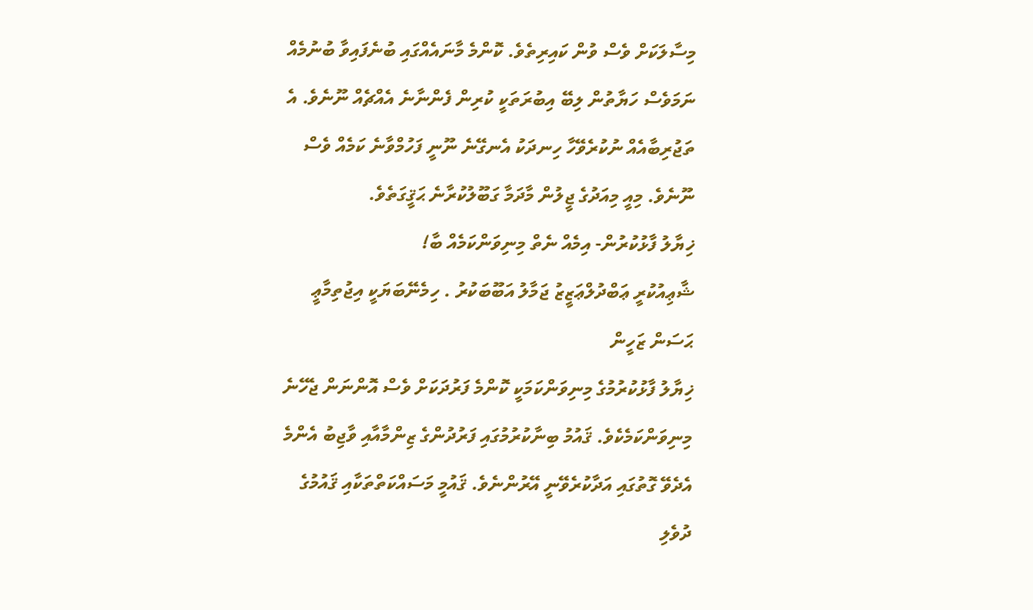މިސާލަކަށް ވެސް ވުން ކައިރިތެވެ. ކޮންމެ މާނައެއްގައި ބުނެފައިވާ ބުނުމެއް ނަމަވެސް ހަޔާތުން ލިބޭ އިބުރަތަކީ ކުރިން ފެންނާނެ އެއްޗެއް ނޫނެވެ. އެ ތަޖުރިބާއެއް ނުކުރެވޭހާ ހިނދަކު އެނގޭނެ ނޫނީ ފަހުމްވާނެ ކަމެއް ވެސް ނޫނެވެ. މިއީ މިއަދުގެ ޖީލުން މާދަމާ ގަބޫލުކުރާނެ ޙަޤީގަތެވެ.
ޚިޔާލު ފާޅުކުރުން- އިމެއް ނެތް މިނިވަންކަމެއް ބާ!
ޝާޢިއުކުރީ ޢަބްދުލްޢަޒީޒު ޖަމާލު އަބޫބަކުރު . ހިމެނޭބަޔަކީ އިޖުތިމާޢީ
ޙަސަން ޒަހީން
ޚިޔާލު ފާޅުކުރުމުގެ މިނިވަންކަމަކީ ކޮންމެ ފަރުދަކަށް ވެސް އޮންނަން ޖެހޭނެ މިނިވަންކަމެކެވެ. ޤައުމު ބިނާކުރުމުގައި ފަރުދުންގެ ޒިންމާއާއި ވާޖިބު އެންމެ އެދެވޭ ގޮތުގައި އަދާކުރެވޭނީ އޭރުންނެވެ. ޤައުމީ މަސައްކަތްތަކާއި ޤައުމުގެ ދުވެލި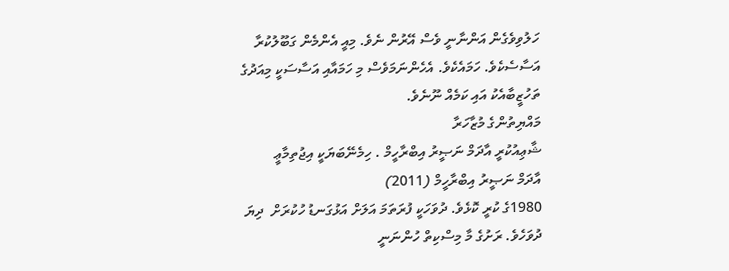ހަލުވިވެގެން އަންނާނީ ވެސް އޭރުން ނެވެ. މިއީ އެންމެން ގަބޫލުކުރާ އަސާސެކެވެ. ހަމައެކެވެ. އެހެންނަމަވެސް މި ހަމައާއި އަސާސަކީ މިއަދުގެ ތަހުޒީބާއެކު އައި ކަމެއް ނޫނެވެ.
މައްޔިތުންގެ މުޒާހަރާ
ޝާޢިއުކުރީ އާދަމް ނަޞީރު އިބްރާހީމް . ހިމެނޭބަޔަކީ އިޖުތިމާޢީ
އާދަމް ނަޞީރު އިބްރާހީމް (2011)
1980ގެ ކުރީ ކޮޅެވެ. ދުވަހަކީ ފުރަތަމަ އަލަށް އަޅުގަނޑު ހުކުރަށް  ދިޔަ ދުވަހެވެ. ރަށުގެ މާ މިސްކިތް ހުންނަނީ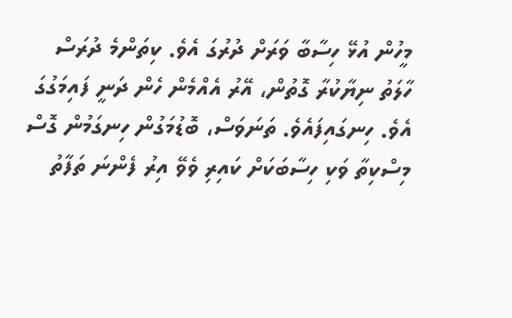މީހުން އުޅޭ ހިސާބާ ވަރަށް ދުރުގަ އެވެ. ކިތަންމެ ދުރަސް ހާލަތު ނިޔާކުރާ ގޮތުން، އޭރު އެއްމެން ހެން ދަނީ ފައިމަގުގަ އެވެ. ހިނގައިފައެވެ. ތަނަވަސް، ބޮޑުމަގުން ހިނގަމުން ގޮސް މިސްކިތާ ވަކި ހިސާބަކަށް ކައިރި ވެވޭ އިރު ފެންނަ ތަފާތު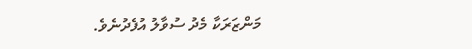މަންޒަރަކާ މެދު ސުވާލު އުފެދުނެވެ.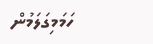ހަމަމިގަލަމުން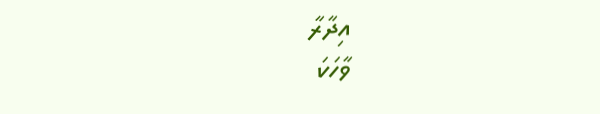އިދާރާ
ވާހަކަ